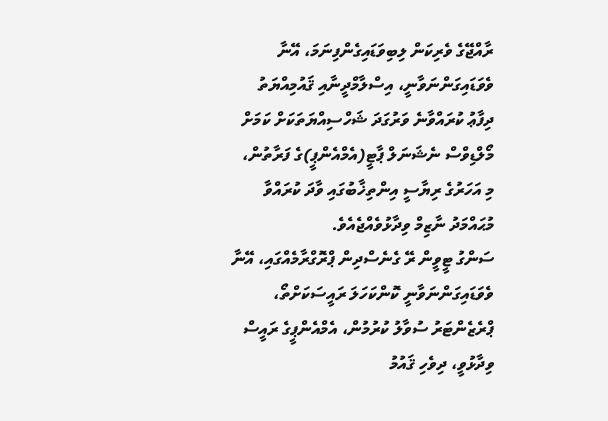ރާއްޖޭގެ ވެރިކަން ލިބިވަޑައިގެންފިނަމަ، އޭނާ ވެވަޑައިގަންނަވާނީ، އިސްލާމްދީނާއި ޤައުމިއްޔަތު ދިފާޢު ކުރައްވާނެ ވަރުގަދަ ޝަހްސިއްޔަތަކަށް ކަމަށް މޯލްޑިވްސް ނެޝަނަލް ޕާޓީ(އެމްއެންޕީ)ގެ ފަރާތުން، މި އަހަރުގެ ރިޔާސީ އިންތިޚާބުގައި ވާދަ ކުރައްވާ މުޙައްމަދު ނާޒިމް ވިދާޅުވެއްޖެއެވެ.
ސަންގު ޓީވީން ރޭ ގެނެސްދިން ޕްރޮގްރާމެއްގައި، އޭނާ ވެވަޑައިގަންނަވާނީ ކޮންކަހަލަ ރައީސަކަށްތޯ، ޕްރެޒެންޓަރު ސުވާލު ކުރުމުން، އެމްއެންޕީގެ ރައީސް ވިދާޅުވީ، ދިވެހި ޤައުމު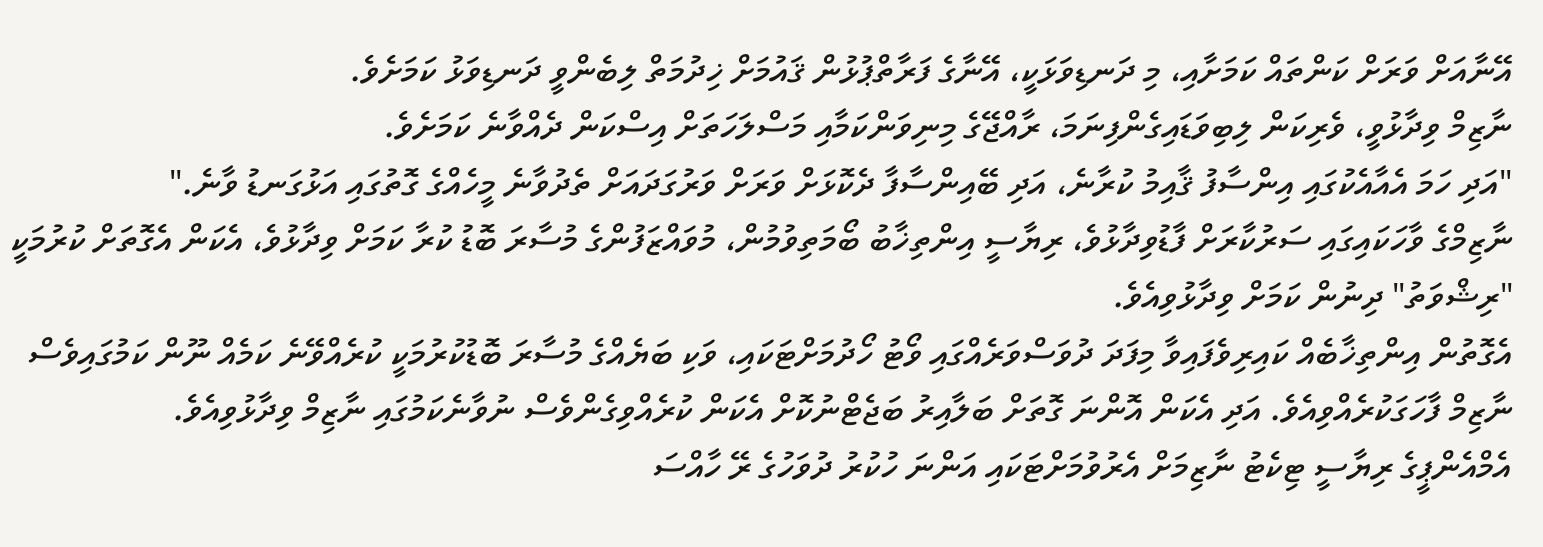އޭނާއަށް ވަރަށް ކަންތައް ކަމަށާއި، މި ދަނޑިވަޅަކީ، އޭނާގެ ފަރާތްޕުޅުން ޤައުމަށް ޚިދުމަތް ލިބެންވީ ދަނޑިވަޅު ކަމަށެވެ.
ނާޒިމް ވިދާޅުވީ، ވެރިކަން ލިބިވަޑައިގެންފިނަމަ، ރާއްޖޭގެ މިނިވަންކަމާއި މަސްލަހަތަށް އިސްކަން ދެއްވާނެ ކަމަށެވެ.
"އަދި ހަމަ އެއާއެކުގައި އިންސާފު ޤާއިމު ކުރާނެ، އަދި ބޭއިންސާފާ ދެކޮޅަށް ވަރަށް ވަރުގަދައަށް ތެދުވާނެ މީހެއްގެ ގޮތުގައި އަޅުގަނޑު ވާނެ."
ނާޒިމްގެ ވާހަކައިގައި ސަރުކާރަށް ފާޑުވިދާޅުވެ، ރިޔާސީ އިންތިޚާބު ބޯމަތިވުމުން، މުވައްޒަފުންގެ މުސާރަ ބޮޑު ކުރާ ކަމަށް ވިދާޅުވެ، އެކަން އެގޮތަށް ކުރުމަކީ "ރިޝްވަތު" ދިނުން ކަމަށް ވިދާޅުވިއެވެ.
އެގޮތުން އިންތިޚާބެއް ކައިރިވެފައިވާ މިފަދަ ދުވަސްވަރެއްގައި ވޯޓު ހޯދުމަށްޓަކައި، ވަކި ބަޔެއްގެ މުސާރަ ބޮޑުކުރުމަކީ ކުރެއްވޭނެ ކަމެއް ނޫން ކަމުގައިވެސް ނާޒިމް ފާހަގަކުރެއްވިއެވެ. އަދި އެކަން އޮންނަ ގޮތަށް ބަލާއިރު ބަޖެޓްނުކޮށް އެކަން ކުރެއްވިގެންވެސް ނުވާނެކަމުގައި ނާޒިމް ވިދާޅުވިއެވެ.
އެމްއެންޕީގެ ރިޔާސީ ޓިކެޓު ނާޒިމަށް އެރުވުމަށްޓަކައި އަންނަ ހުކުރު ދުވަހުގެ ރޭ ހާއްސަ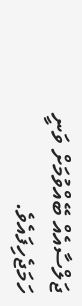ޖަލްސާއެއް ބޭއްވުމަށް ވަނީ ހަމަޖެހިފައެވެ.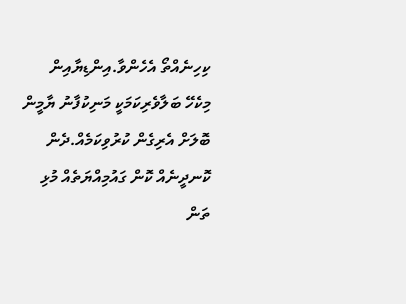ކިހިނެއްތޯ އެހެންވާ.އިންޑިޔާއިން މިކެހޭ ބަލާވެރިކަމަކީ މަނިކުފާނު ޔާމީން ބޮލަށް އެރިގެން ކުރުވިކަމެއް.ދެން ކޮނދީނެއް ކޮން ގައުމިއްޔަތެއް މުޅި ތަން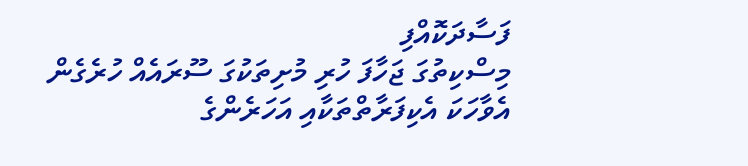ފަސާދަކޮއްފި
މިސްކިތުގަ ޖަހާފަ ހުރި މުށިތަކުގަ ސޫރައެއް ހުރެގެން އެވާހަކަ އެކިފަރާތްތަކާއި އަހަރެންގެ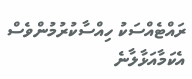ރައްޓެއްސަކު ހިއްސާކުރުމުންވެސް އެކަމާއަޅާލާނެ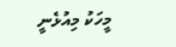މީހަކު މިއުޅެނީ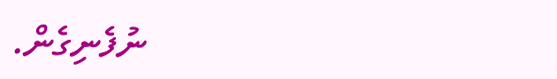ނުފެނިގެން.